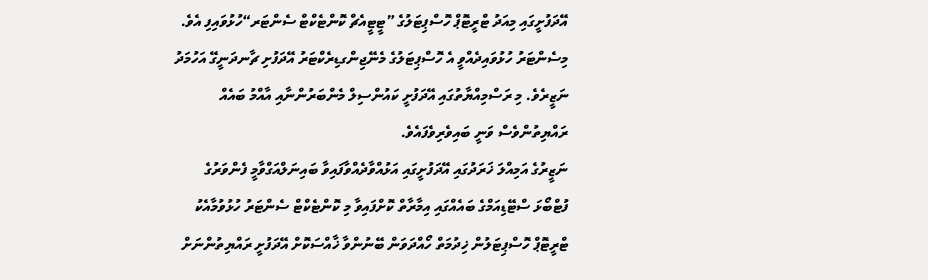އޭދަފުށީގައި މިއަދު ޓްރީޓޮޕް ހޮސްޕިޓަލުގެ ”ޓީޓީއެޗް ކޮންޓެކްޓް ސެންޓަރ“ހުޅުވައިފި އެވެ.
މިސެންޓަރު ހުޅުވައިދެއްވީ އެ ހޮސްޕިޓަލުގެ މެނޭޖިންގޑިރެކްޓަރު އޭދަފުށި ޗާނދަނީގޭ އަހުމަދު ނަޒީރެވެ. މި ރަސްމިއްޔާތުގައި އޭދަފުށީ ކައުންސިލް މެންބަރުންނާއި އާއްމު ބައެއް ރައްޔިތުންވެސް ވަނީ ބައިވެރިވެފައެވެ.
ނަޒީރުގެ އަމިއްލަ ޚަރަދުގައި އޭދަފުށީގައި އަޅުއްވާދެއްވާފައިވާ ބައިނަލްއަގްވާމީ ފެންވަރުގެ ފުޓްބޯޅަ ސްޓޭޑިއަމްގެ ބައެއްގައި އިމާރާތް ކޮށްފައިވާ މި ކޮންޓެކްޓް ސެންޓަރު ހުޅުވުމާއެކު ޓްރީޓޮޕް ހޮސްޕިޓަލުން ޚިދުމަތް ހޯއްދަވަން ބޭނުންވާ ޚާއްސަކޮށް އޭދަފުށީ ރައްޔިތުންނަށް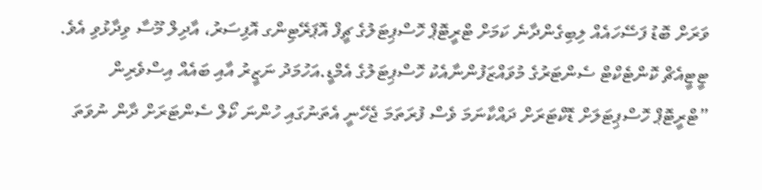ވަރަށް ބޮޑު ފަސޭހައެއް ލިބިގެންދާނެ ކަމަށް ޓްރީޓޮޕް ހޮސްޕިޓަލުގެ ޗީފް އޮޕަރޭޓިންގ އޮފިސަރު، އާދިލް މޫސާ ވިދާޅުވި އެވެ.
ޓީޓީއެޗް ކޮންޓެކްޓް ސެންޓަރުގެ މުވައްޒަފުންނާއެކު ހޮސްޕިޓަލުގެ އެމްޑީ.އަހުމަދު ނަޒީރު އާއި ބައެއް އިސްވެރިން
”ޓްރީޓޮޕް ހޮސްޕިޓަލަށް ޑޮކްޓަރަށް ދައްކާނަމަ ވެސް ފުރަތަމަ ޖެހޭނީ އެތަނުގައި ހުންނަ ކޯލް ސެންޓަރަށް ދާން ނުވަތަ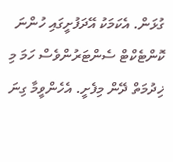ގުޅަން. އެކަމަކު އޭދަފުށީގައި ހުންނަ ކޮންޓެކްޓް ސެންޓަރުންވެސް ހަމަ މި ޚިދުމަތް ދޭން މިފެށީ. އެހެންވީމާ ގިނަ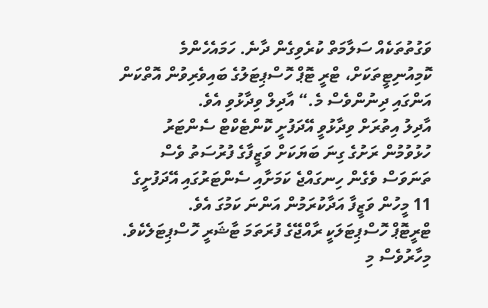ވަގުތުތަކެއް ސަލާމަތް ކުރެވިގެން ދާނެ. ހަމައެހެންމެ ކޮމިއުނިޓީތަކަށް، ޓްރީ ޓޮޕް ހޮސްޕިޓަލުގެ ބައިވެރިވުން އޮތްކަން އަންގައި ދިނުންވެސް މެ.“ އާދިލް ވިދާޅުވި އެވެ.
އާދިލު އިތުރަށް ވިދާޅުވީ އޭދަފުށީ ކޮންޓެކްޓް ސެންޓަރު ހުޅުވުމުން ރަށުގެ ގިނަ ބަޔަކަށް ވަޒީފާގެ ފުރުސަތު ވެސް ތަނަވަސް ވެގެން ހިނގައްޖެ ކަމަށާއި ސެންޓަރުގައި އޭދަފުށީގެ 11 މީހުން ވަޒީފާ އަދާކުރަމުން އަންނަ ކަމުގަ އެވެ.
ޓްރީޓޮޕް ހޮސްޕިޓަލަކީ ރާއްޖޭގެ ފުރަތަމަ ޓާޝަރީ ހޮސްޕިޓަލެކެވެ. މިހާރުވެސް މި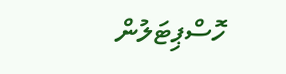ހޮސްޕިޓަލުން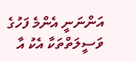އަންނަނީ އެންމެ ފަހުގެ ވަސީލަތްތަކާ އެކު އާ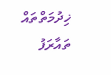ޚިދުމަތްތައް ތައާރަފު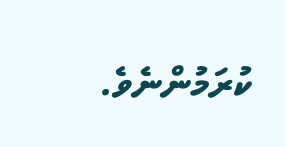ކުރަމުންނެވެ.